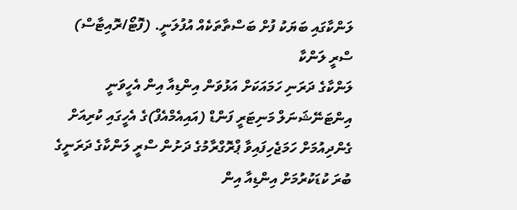ލަންކާގައި ބަޔަކު ފުށް ބަސްތާތަކެއް އުފުލަނީ. (ފޮޓޯ/ރޮއިޓާސް)
ސްރީ ލަންކާ
ލަންކާގެ ދަރަނި ހަމައަކަށް އަޅުވަން އިންޑިއާ އިން އެހީވަނީ
އިންޓަނޭޝަނަލް މަނިޓަރީ ފަންޑް (އައިއެމްއެފް)ގެ އެހީގައި ކުރިއަށް ގެންދިއުމަށް ހަމަޖެހިފައިވާ ޕްރޮގްރާމުގެ ދަށުން ސްރީ ލަންކާގެ ދަރަނީގެ ބުރަ ކުޑަކުރުމަށް އިންޑިއާ އިން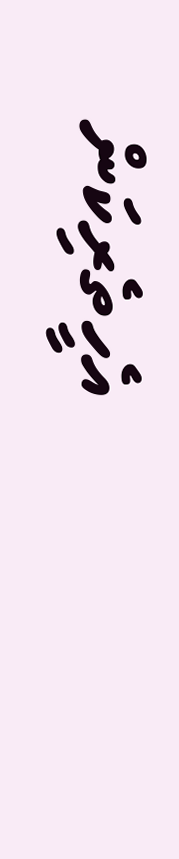އެހީތެރިކަން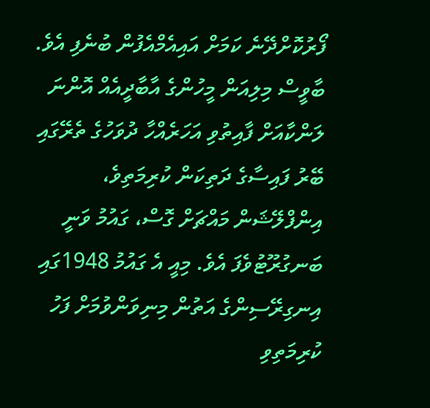ފޯރުކޮށްދޭނެ ކަމަށް އައިއެމްއެފުން ބުނެފި އެވެ.
ބާވީސް މިލިއަން މީހުންގެ އާބާދީއެއް އޮންނަ ލަންކާއަށް ފާއިތުވި އަހަރެއްހާ ދުވަހުގެ ތެރޭގައި ބޭރު ފައިސާގެ ދަތިކަން ކުރިމަތިވެ، އިންފްލޭޝަން މައްޗަށް ގޮސް، ގައުމު ވަނީ ބަނގުރޫޓުވެފަ އެވެ. މިއީ އެ ގައުމު 1948ގައި އިނގިރޭސިންގެ އަތުން މިނިވަންވުމަށް ފަހު ކުރިމަތިވި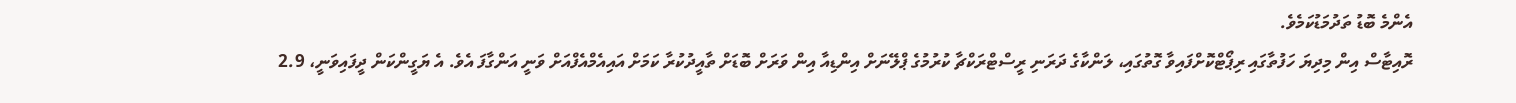އެންމެ ބޮޑު ތަދުމަޑުކަމެވެ.
ރޮއިޓާސް އިން މިދިޔަ ހަފުތާގައި ރިޕޯޓްކޮށްފައިވާ ގޮތުގައި، ލަންކާގެ ދަރަނި ރީސްޓްރަކްޗާ ކުރުމުގެ ޕްލޭނަށް އިންޑިއާ އިން ވަރަށް ބޮޑަށް ތާއީދުކުރާ ކަމަށް އައިއެމްއެފްއަށް ވަނީ އަންގާފަ އެވެ. އެ ޔަގީންކަން ދީފައިވަނީ، 2.9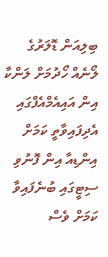ބިލިއަން ޑޮލަރުގެ ލޯނެއް ހޯދުމަށް ލަންކާ އިން އައިއެމްއެފްގައި އެދިފައިވާތީ ކަމަށް އިންޑިއާ އިން ފޮނުވި ސިޓީގައި ބުނެފައިވާ ކަމަށް ވެސް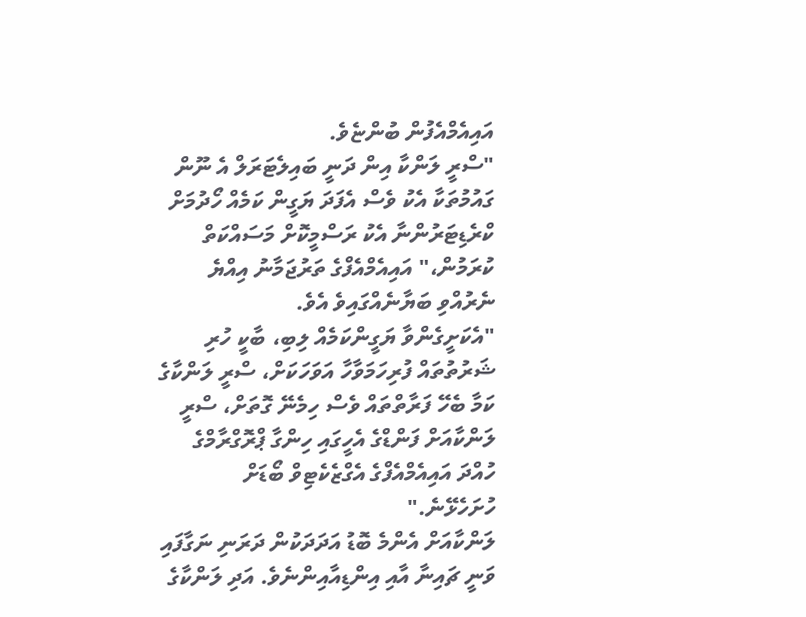އައިއެމްއެފުން ބުންޏެވެ.
"ސްރީ ލަންކާ އިން ދަނީ ބައިލެޓަރަލް އެ ނޫން ގައުމުތަކާ އެކު ވެސް އެފަދަ ޔަގީން ކަމެއް ހޯދުމަށް ކްރެޑިޓަރުންނާ އެކު ރަސްމީކޮށް މަސައްކަތް ކުރަމުން،" އައިއެމްއެފްގެ ތަރުޖަމާނު އިއްޔެ ނެރުއްވި ބަޔާނެއްގައިވެ އެވެ.
"އެކަށީގެންވާ ޔަގީންކަމެއް ލިބި، ބާކީ ހުރި ޝަރުތުތައް ފުރިހަމަވާހާ އަވަހަކަށް، ސްރީ ލަންކާގެ ކަމާ ބެހޭ ފަރާތްތައް ވެސް ހިމެނޭ ގޮތަށް، ސްރީ ލަންކާއަށް ފަންޑްގެ އެހީގައި ހިންގާ ޕްރޮގްރާމްގެ ހުއްދަ އައިއެމްއެފްގެ އެގްޒެކެޓިވް ބޯޑަށް ހުށަހެޅޭނެ."
ލަންކާއަށް އެންމެ ބޮޑު އަދަދަކުން ދަރަނި ނަގާފައި ވަނީ ޗައިނާ އާއި އިންޑިއާއިންނެވެ. އަދި ލަންކާގެ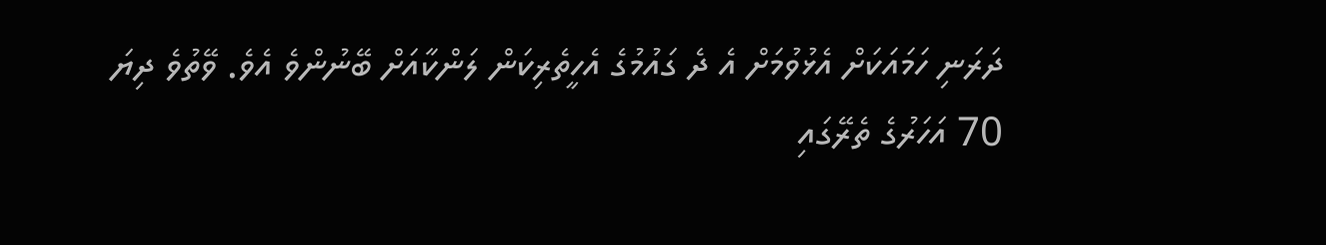ދަރަނި ހަމައަކަށް އެޅުވުމަށް އެ ދެ ގައުމުގެ އެހީތެރިކަން ލަންކާއަށް ބޭނުންވެ އެވެ. ވޭތުވެ ދިޔަ 70 އަހަރުގެ ތެރޭގައި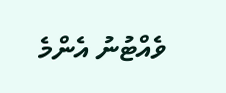ވެއްޓުނު އެންމެ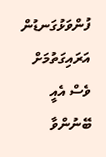ފުންވަޅުގަނޑުން އަރައިގަތުމަށް ވެސް އެއީ ބޭނުންވާ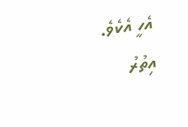އެހީ އެކެވެ.
އިތުރު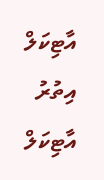އާޓިކަލް
އިތުރު އާޓިކަލް